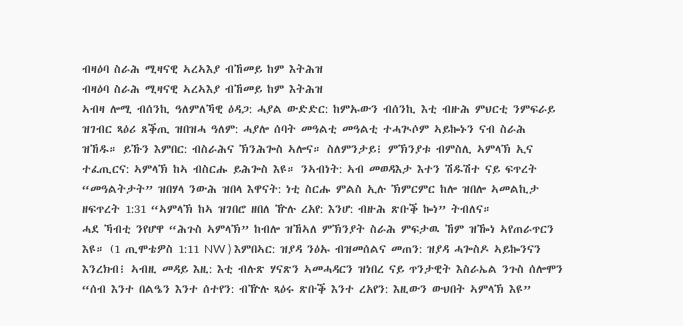ብዛዕባ ስራሕ ሚዛናዊ ኣረኣእያ ብኸመይ ከም እትሕዝ
ብዛዕባ ስራሕ ሚዛናዊ ኣረኣእያ ብኸመይ ከም እትሕዝ
ኣብዛ ሎሚ ብሰንኪ ዓለምለኻዊ ዕዳጋ: ሓያል ውድድር: ከምኡውን ብሰንኪ እቲ ብዙሕ ምህርቲ ንምፍራይ ዝገብር ጻዕሪ ጸቕጢ ዝበዝሓ ዓለም: ሓያሎ ሰባት መዓልቲ መዓልቲ ተሓጒሶም ኣይኰኑን ናብ ስራሕ ዝኸዱ። ይኹን እምበር: ብስራሕና ኽንሕጐስ ኣሎና። ስለምንታይ፧ ምኽንያቱ ብምስሊ ኣምላኽ ኢና ተፈጢርና: ኣምላኽ ከኣ ብስርሑ ይሕጐስ እዩ። ንኣብነት: ኣብ መወዳእታ እተን ሽዱሽተ ናይ ፍጥረት “መዓልትታት” ዝበሃላ ንውሕ ዝበላ እዋናት: ነቲ ስርሑ ምልስ ኢሉ ኽምርምር ከሎ ዝበሎ ኣመልኪታ ዘፍጥረት 1:31 “ኣምላኽ ከኣ ዝገበሮ ዘበለ ዅሉ ረአየ: እንሆ: ብዙሕ ጽቡቕ ኰነ” ትብለና።
ሓደ ኻብቲ ንየሆዋ “ሕጉስ ኣምላኽ” ከብሎ ዝኸኣለ ምኽንያት ስራሕ ምፍታዉ ኸም ዝዀነ ኣየጠራጥርን እዩ። (1 ጢሞቴዎስ 1:11 NW ) እምበኣር: ዝያዳ ንዕኡ ብዝመሰልና መጠን: ዝያዳ ሓጐስዶ ኣይኰንናን እንረክብ፧ ኣብዚ መዳይ እዚ: እቲ ብሉጽ ሃናጽን ኣመሓዳርን ዝነበረ ናይ ጥንታዊት እስራኤል ንጉስ ሰሎሞን “ሰብ እንተ በልዔን እንተ ሰተየን: ብዅሉ ጻዕሩ ጽቡቕ እንተ ረአየን: እዚውን ውህበት ኣምላኽ እዩ”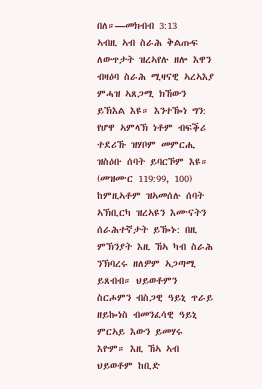በለ።—መክብብ 3:13
ኣብዚ ኣብ ስራሕ ቅልጡፍ ለውጥታት ዝረኣየሉ ዘሎ እዋን ብዛዕባ ስራሕ ሚዛናዊ ኣረኣእያ ምሓዝ ኣጸጋሚ ክኸውን ይኽእል እዩ። እንተዀነ ግን: የሆዋ ኣምላኽ ነቶም ብፍቕሪ ተደሪኹ ዝሃቦም መምርሒ ዝስዕቡ ሰባት ይባርኾም እዩ። (መዝሙር 119:99, 100) ከምዚኣቶም ዝኣመሰሉ ሰባት ኣኽቢርካ ዝረኣዩን እሙናትን ሰራሕተኛታት ይዀኑ: በዚ ምኽንያት እዚ ኸኣ ካብ ስራሕ ንኽባረሩ ዘለዎም ኣጋጣሚ ይጸብብ። ህይወቶምን ስርሖምን ብስጋዊ ዓይኒ ጥራይ ዘይኰነስ ብመንፈሳዊ ዓይኒ ምርኣይ እውን ይመሃሩ እዮም። እዚ ኸኣ ኣብ ህይወቶም ከቢድ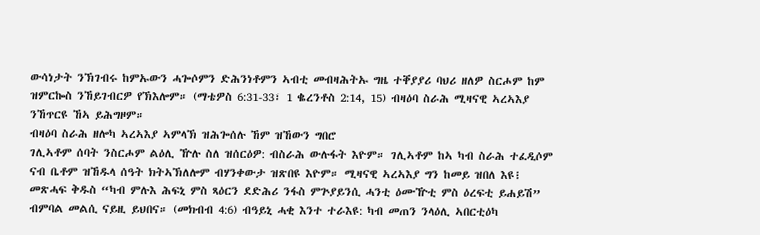ውሳነታት ንኽገብሩ ከምኡውን ሓጐሶምን ድሕንነቶምን ኣብቲ መብዛሕትኡ ግዜ ተቐያያሪ ባህሪ ዘለዎ ስርሖም ከም ዝምርኰስ ንኸይገብርዎ የኽእሎም። (ማቴዎስ 6:31-33፣ 1 ቈረንቶስ 2:14, 15) ብዛዕባ ስራሕ ሚዛናዊ ኣረኣእያ ንኸጥርዩ ኸኣ ይሕግዞም።
ብዛዕባ ስራሕ ዘሎካ ኣረኣእያ ኣምላኽ ዝሕጐሰሉ ኸም ዝኸውን ግበሮ
ገሊኣቶም ሰባት ንስርሖም ልዕሊ ዅሉ ስለ ዝሰርዕዎ: ብስራሕ ውሉፋት እዮም። ገሊኣቶም ከኣ ካብ ስራሕ ተፈዲሶም ናብ ቤቶም ዝኸዱላ ሰዓት ክትኣኽለሎም ብሃንቀውታ ዝጽበዩ እዮም። ሚዛናዊ ኣረኣእያ ግን ከመይ ዝበለ እዩ፧ መጽሓፍ ቅዱስ “ካብ ምሉእ ሕፍኒ ምስ ጻዕርን ደድሕሪ ንፋስ ምጕያይንሲ ሓንቲ ዕሙዅቲ ምስ ዕረፍቲ ይሐይሽ” ብምባል መልሲ ናይዚ ይህበና። (መክብብ 4:6) ብዓይኒ ሓቂ እንተ ተራእዩ: ካብ መጠን ንላዕሊ ኣበርቲዕካ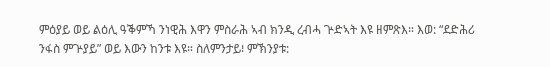ምዕያይ ወይ ልዕሊ ዓቕምኻ ንነዊሕ እዋን ምስራሕ ኣብ ክንዲ ረብሓ ጕድኣት እዩ ዘምጽእ። እወ: “ደድሕሪ ንፋስ ምጕያይ” ወይ እውን ከንቱ እዩ። ስለምንታይ፧ ምኽንያቱ: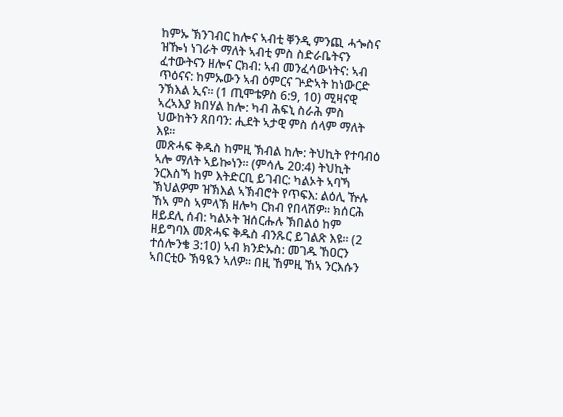ከምኡ ኽንገብር ከሎና ኣብቲ ቐንዲ ምንጪ ሓጐስና ዝዀነ ነገራት ማለት ኣብቲ ምስ ስድራቤትናን ፈተውትናን ዘሎና ርክብ: ኣብ መንፈሳውነትና: ኣብ ጥዕናና: ከምኡውን ኣብ ዕምርና ጕድኣት ከነውርድ ንኽእል ኢና። (1 ጢሞቴዎስ 6:9, 10) ሚዛናዊ ኣረኣእያ ክበሃል ከሎ: ካብ ሕፍኒ ስራሕ ምስ ህውከትን ጸበባን: ሒደት ኣታዊ ምስ ሰላም ማለት እዩ።
መጽሓፍ ቅዱስ ከምዚ ኽብል ከሎ: ትህኪት የተባብዕ ኣሎ ማለት ኣይኰነን። (ምሳሌ 20:4) ትህኪት ንርእስኻ ከም እትድርቢ ይገብር: ካልኦት ኣባኻ ኽህልዎም ዝኽእል ኣኽብሮት የጥፍእ: ልዕሊ ዅሉ ኸኣ ምስ ኣምላኽ ዘሎካ ርክብ የበላሽዎ። ክሰርሕ ዘይደሊ ሰብ: ካልኦት ዝሰርሑሉ ኽበልዕ ከም ዘይግባእ መጽሓፍ ቅዱስ ብንጹር ይገልጽ እዩ። (2 ተሰሎንቄ 3:10) ኣብ ክንድኡስ: መገዱ ኸዐርን ኣበርቲዑ ኽዓዪን ኣለዎ። በዚ ኸምዚ ኸኣ ንርእሱን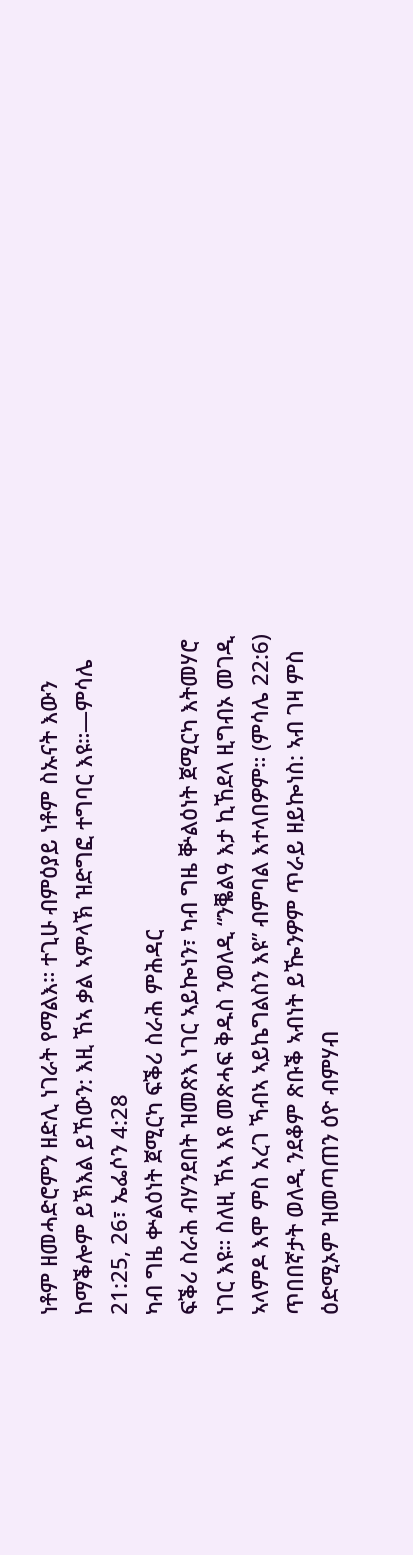ነቶም ዘመሓድሮምን ዘድሊ ነገራት የማልእ። ተጊሁ ብምዕያይ ነቶም ስኡናት እውን ከማቕሎም ይኽእል ይኸውን: እዚ ኸኣ ቃል ኣምላኽ ዝድግፎ ተግባር እዩ።—ምሳሌ 21:25, 26፣ ኤፌሶን 4:28
ካብ ግዜ ቍልዕነት ጀሚርካ ፍቕሪ ስራሕ ምሕዳር
ፍቕሪ ስራሕ ብሃንደበት ዝመጽእ ነገር ኣይኰነን፣ ካብ ግዜ ቝልዕነት ጀሚርካ እትመሃሮ ነገር እዩ። ስለዚ ኸኣ እዩ መጽሓፍ ቅዱስ ንወለዲ “ንቘልዓ እታ ኪኸደላ ዚግብኦ መገዲ ኣላምዶ እሞ ምስ አረገ ኻብኣ ኣይኬግልስን እዩ” ብምባል እተላበዎም። (ምሳሌ 22:6) ጥበበኛታት ወለዲ ንደቆም ጽቡቕ ኣብነት ይዀንዎም ጥራይ ዘይኰነስ: ኣብ ገዛ ምስ ዕድሚኦም ዝመጣጠን ዕዮ ብምሃብ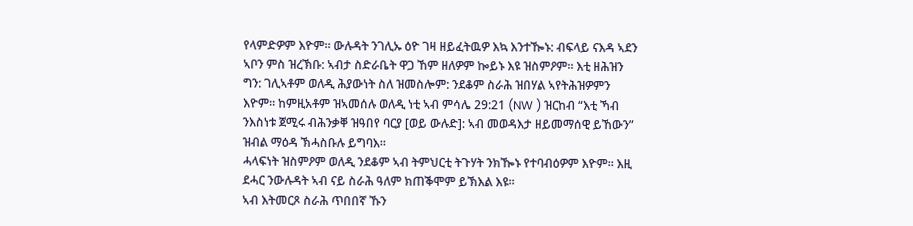የላምድዎም እዮም። ውሉዳት ንገሊኡ ዕዮ ገዛ ዘይፈትዉዎ እኳ እንተዀኑ: ብፍላይ ናእዳ ኣደን ኣቦን ምስ ዝረኽቡ: ኣብታ ስድራቤት ዋጋ ኸም ዘለዎም ኰይኑ እዩ ዝስምዖም። እቲ ዘሕዝን ግን: ገሊኣቶም ወለዲ ሕያውነት ስለ ዝመስሎም: ንደቆም ስራሕ ዝበሃል ኣየትሕዝዎምን እዮም። ከምዚአቶም ዝኣመሰሉ ወለዲ ነቲ ኣብ ምሳሌ 29:21 (NW ) ዝርከብ “እቲ ኻብ ንእስነቱ ጀሚሩ ብሕንቃቐ ዝዓበየ ባርያ [ወይ ውሉድ]: ኣብ መወዳእታ ዘይመማሰዊ ይኸውን” ዝብል ማዕዳ ኽሓስቡሉ ይግባእ።
ሓላፍነት ዝስምዖም ወለዲ ንደቆም ኣብ ትምህርቲ ትጉሃት ንክዀኑ የተባብዕዎም እዮም። እዚ ደሓር ንውሉዳት ኣብ ናይ ስራሕ ዓለም ክጠቕሞም ይኽእል እዩ።
ኣብ እትመርጾ ስራሕ ጥበበኛ ኹን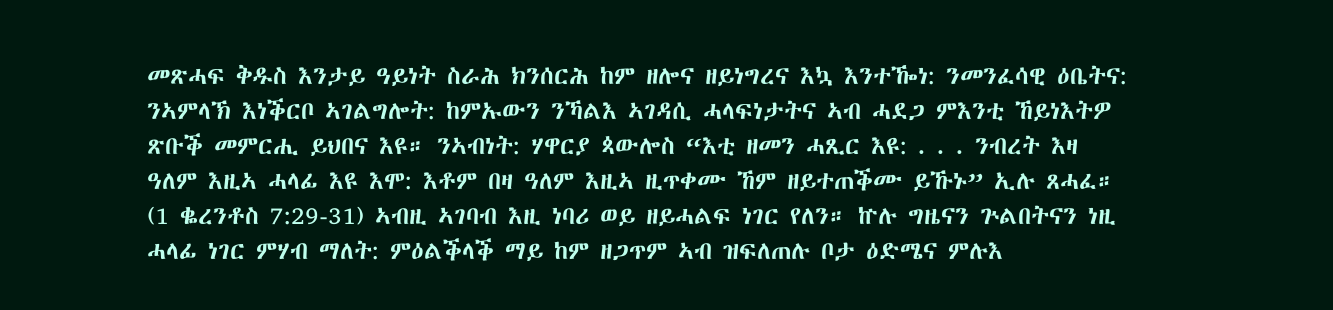መጽሓፍ ቅዱስ እንታይ ዓይነት ስራሕ ክንሰርሕ ከም ዘሎና ዘይነግረና እኳ እንተዀነ: ንመንፈሳዊ ዕቤትና: ንኣምላኽ እነቕርቦ ኣገልግሎት: ከምኡውን ንኻልእ ኣገዳሲ ሓላፍነታትና ኣብ ሓደጋ ምእንቲ ኸይነእትዎ ጽቡቕ መምርሒ ይህበና እዩ። ንኣብነት: ሃዋርያ ጳውሎስ “እቲ ዘመን ሓጺር እዩ: . . . ንብረት እዛ ዓለም እዚኣ ሓላፊ እዩ እሞ: እቶም በዛ ዓለም እዚኣ ዚጥቀሙ ኸም ዘይተጠቕሙ ይኹኑ” ኢሉ ጸሓፈ። (1 ቈረንቶስ 7:29-31) ኣብዚ ኣገባብ እዚ ነባሪ ወይ ዘይሓልፍ ነገር የለን። ኵሉ ግዜናን ጕልበትናን ነዚ ሓላፊ ነገር ምሃብ ማለት: ምዕልቕላቕ ማይ ከም ዘጋጥም ኣብ ዝፍለጠሉ ቦታ ዕድሜና ምሉእ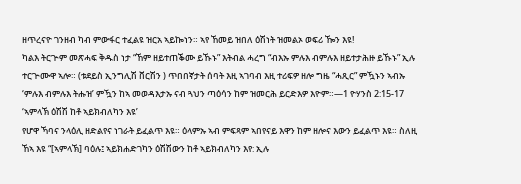ዘጥረናዮ ገንዘብ ካብ ምውፋር ተፈልዩ ዝርአ ኣይኰነን። ኣየ ኸመይ ዝበለ ዕሽነት ዝመልኦ ወፍሪ ዀን እዩ!
ካልእ ትርጕም መጽሓፍ ቅዱስ ነታ “ኸም ዘይተጠቕሙ ይኹኑ” እትብል ሓረግ “ብእኡ ምሉእ ብምሉእ ዘይተታሕዙ ይኹኑ” ኢሉ ተርጒሙዋ ኣሎ። (ቱደይስ ኢንግሊሽ ቨርሽን ) ጥበበኛታት ሰባት እዚ ኣገባብ እዚ ተሪፍዎ ዘሎ ግዜ “ሓጺር” ምዃኑን ኣብኡ ‘ምሉእ ብምሉእ ትሑዝ’ ምዃን ከኣ መወዳእታኡ ናብ ጓህን ጣዕሳን ከም ዝመርሕ ይርድእዎ እዮም።—1 ዮሃንስ 2:15-17
‘ኣምላኽ ዕሽሽ ከቶ ኣይክብለካን እዩ’
የሆዋ ኻባና ንላዕሊ ዘድልየና ነገራት ይፈልጥ እዩ። ዕላምኡ ኣብ ምፍጻም ኣበየናይ እዋን ከም ዘሎና እውን ይፈልጥ እዩ። ስለዚ ኸኣ እዩ “[ኣምላኽ] ባዕሉ፤ ኣይክሐድገካን ዕሽሽውን ከቶ ኣይክብለካን እየ: ኢሉ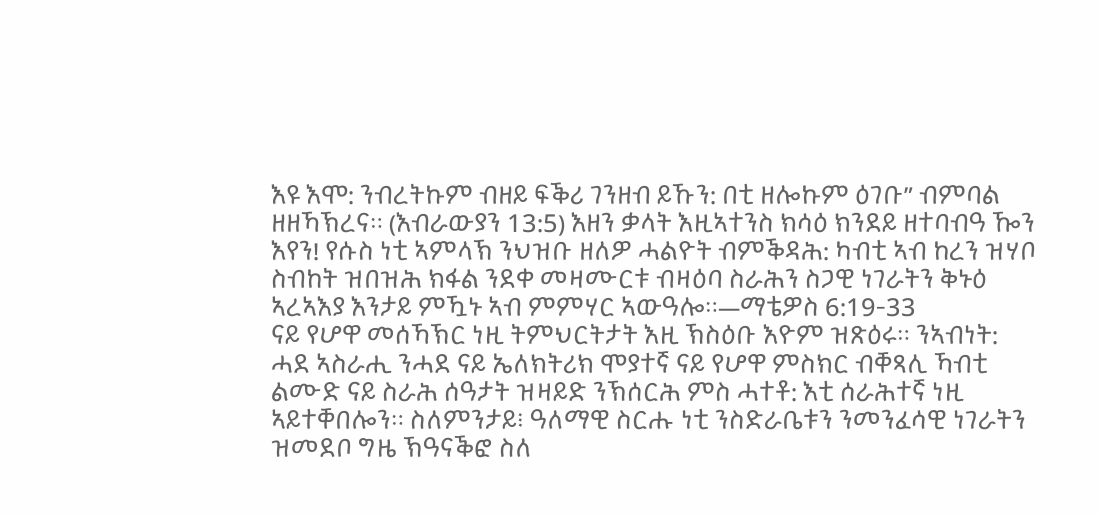እዩ እሞ: ንብረትኩም ብዘይ ፍቕሪ ገንዘብ ይኹን: በቲ ዘሎኩም ዕገቡ” ብምባል ዘዘኻኽረና። (እብራውያን 13:5) እዘን ቃላት እዚኣተንስ ክሳዕ ክንደይ ዘተባብዓ ዀን እየን! የሱስ ነቲ ኣምላኽ ንህዝቡ ዘለዎ ሓልዮት ብምቕዳሕ: ካብቲ ኣብ ከረን ዝሃቦ ስብከት ዝበዝሕ ክፋል ንደቀ መዛሙርቱ ብዛዕባ ስራሕን ስጋዊ ነገራትን ቅኑዕ ኣረኣእያ እንታይ ምዃኑ ኣብ ምምሃር ኣውዓሎ።—ማቴዎስ 6:19-33
ናይ የሆዋ መሰኻኽር ነዚ ትምህርትታት እዚ ኽስዕቡ እዮም ዝጽዕሩ። ንኣብነት: ሓደ ኣስራሒ ንሓደ ናይ ኤለክትሪክ ሞያተኛ ናይ የሆዋ ምስክር ብቐጻሊ ኻብቲ ልሙድ ናይ ስራሕ ሰዓታት ዝዛይድ ንኽሰርሕ ምስ ሓተቶ: እቲ ሰራሕተኛ ነዚ ኣይተቐበሎን። ስለምንታይ፧ ዓለማዊ ስርሑ ነቲ ንስድራቤቱን ንመንፈሳዊ ነገራትን ዝመደቦ ግዜ ኽዓናቕፎ ስለ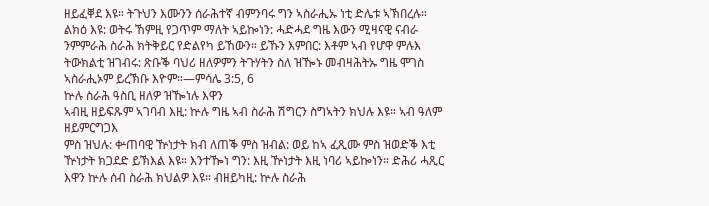ዘይፈቐደ እዩ። ትጉህን እሙንን ሰራሕተኛ ብምንባሩ ግን ኣስራሒኡ ነቲ ድሌቱ ኣኽበረሉ። ልክዕ እዩ: ወትሩ ኸምዚ የጋጥም ማለት ኣይኰነን: ሓድሓደ ግዜ እውን ሚዛናዊ ናብራ ንምምራሕ ስራሕ ክትቅይር የድልየካ ይኸውን። ይኹን እምበር: እቶም ኣብ የሆዋ ምሉእ ትውክልቲ ዝገብሩ: ጽቡቕ ባህሪ ዘለዎምን ትጉሃትን ስለ ዝዀኑ መብዛሕትኡ ግዜ ሞገስ ኣስራሒኦም ይረኽቡ እዮም።—ምሳሌ 3:5, 6
ኵሉ ስራሕ ዓስቢ ዘለዎ ዝዀነሉ እዋን
ኣብዚ ዘይፍጹም ኣገባብ እዚ: ኵሉ ግዜ ኣብ ስራሕ ሽግርን ስግኣትን ክህሉ እዩ። ኣብ ዓለም ዘይምርግጋእ
ምስ ዝህሉ: ቍጠባዊ ዅነታት ክብ ለጠቕ ምስ ዝብል: ወይ ከኣ ፈጺሙ ምስ ዝወድቕ እቲ ዅነታት ክጋደድ ይኽእል እዩ። እንተዀነ ግን: እዚ ዅነታት እዚ ነባሪ ኣይኰነን። ድሕሪ ሓጺር እዋን ኵሉ ሰብ ስራሕ ክህልዎ እዩ። ብዘይካዚ: ኵሉ ስራሕ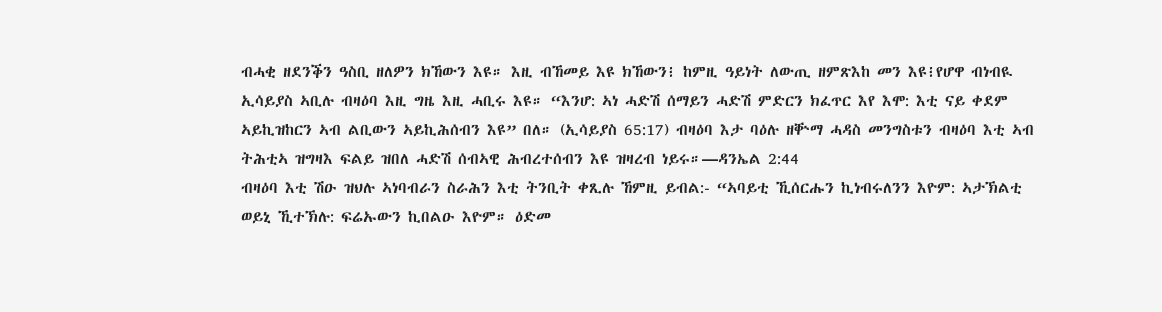ብሓቂ ዘደንቕን ዓስቢ ዘለዎን ክኸውን እዩ። እዚ ብኸመይ እዩ ክኸውን፧ ከምዚ ዓይነት ለውጢ ዘምጽእከ መን እዩ፧የሆዋ ብነብዪ ኢሳይያስ ኣቢሉ ብዛዕባ እዚ ግዜ እዚ ሓቢሩ እዩ። “እንሆ: ኣነ ሓድሽ ሰማይን ሓድሽ ምድርን ክፈጥር እየ እሞ: እቲ ናይ ቀደም ኣይኪዝከርን ኣብ ልቢውን ኣይኪሕሰብን እዩ” በለ። (ኢሳይያስ 65:17) ብዛዕባ እታ ባዕሉ ዘቝማ ሓዳስ መንግስቱን ብዛዕባ እቲ ኣብ ትሕቲኣ ዝግዛእ ፍልይ ዝበለ ሓድሽ ሰብኣዊ ሕብረተሰብን እዩ ዝዛረብ ነይሩ።—ዳንኤል 2:44
ብዛዕባ እቲ ሽዑ ዝህሉ ኣነባብራን ስራሕን እቲ ትንቢት ቀጺሉ ኸምዚ ይብል:- “ኣባይቲ ኺሰርሑን ኪነብሩለንን እዮም: ኣታኽልቲ ወይኒ ኺተኽሉ: ፍሬኡውን ኪበልዑ እዮም። ዕድመ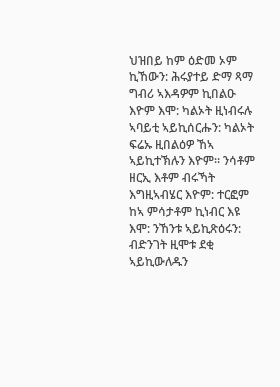ህዝበይ ከም ዕድመ ኦም ኪኸውን: ሕሩያተይ ድማ ጻማ ግብሪ ኣእዳዎም ኪበልዑ እዮም እሞ: ካልኦት ዚነብሩሉ ኣባይቲ ኣይኪሰርሑን: ካልኦት ፍሬኡ ዚበልዕዎ ኸኣ ኣይኪተኽሉን እዮም። ንሳቶም ዘርኢ እቶም ብሩኻት እግዚኣብሄር እዮም: ተርፎም ከኣ ምሳታቶም ኪነብር እዩ እሞ: ንኸንቱ ኣይኪጽዕሩን: ብድንገት ዚሞቱ ደቂ ኣይኪውለዱን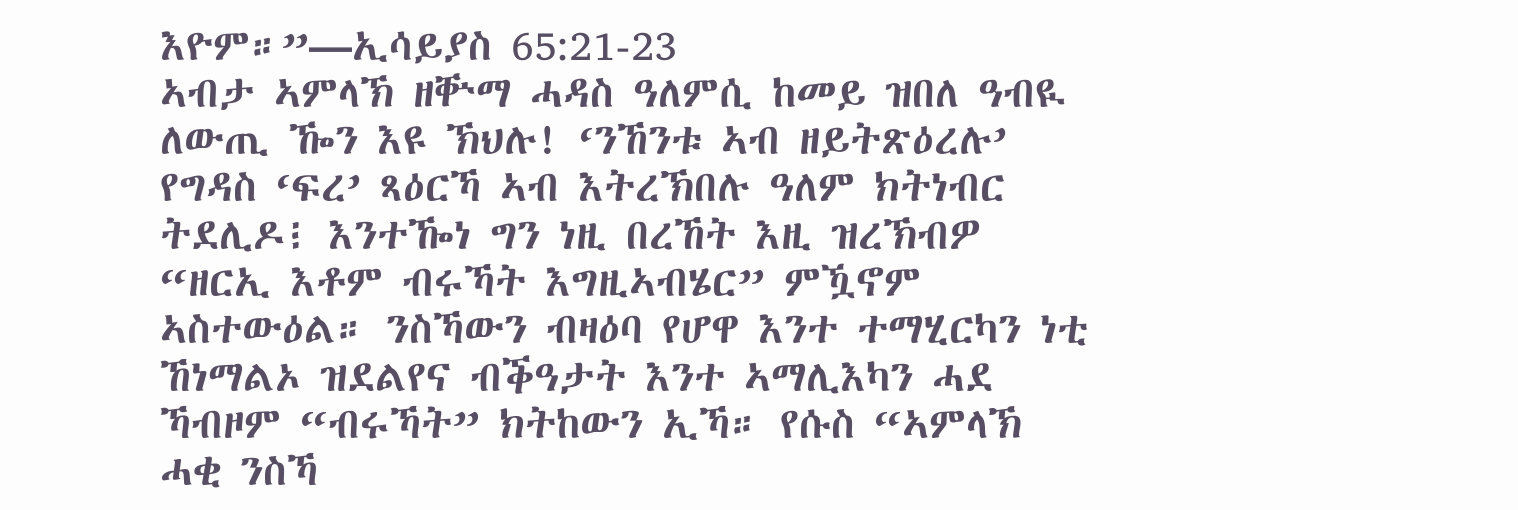እዮም።”—ኢሳይያስ 65:21-23
ኣብታ ኣምላኽ ዘቝማ ሓዳስ ዓለምሲ ከመይ ዝበለ ዓብዪ ለውጢ ዀን እዩ ኽህሉ! ‘ንኸንቱ ኣብ ዘይትጽዕረሉ’ የግዳስ ‘ፍረ’ ጻዕርኻ ኣብ እትረኽበሉ ዓለም ክትነብር ትደሊዶ፧ እንተዀነ ግን ነዚ በረኸት እዚ ዝረኽብዎ “ዘርኢ እቶም ብሩኻት እግዚኣብሄር” ምዃኖም ኣስተውዕል። ንስኻውን ብዛዕባ የሆዋ እንተ ተማሂርካን ነቲ ኸነማልኦ ዝደልየና ብቕዓታት እንተ ኣማሊእካን ሓደ ኻብዞም “ብሩኻት” ክትከውን ኢኻ። የሱስ “ኣምላኽ ሓቂ ንስኻ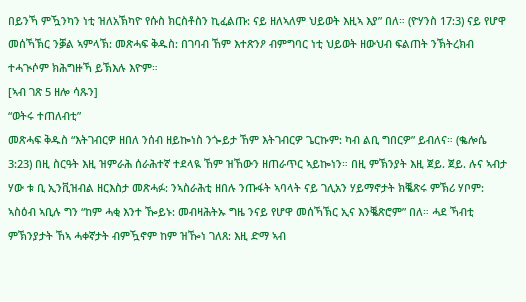በይንኻ ምዃንካን ነቲ ዝለአኽካዮ የሱስ ክርስቶስን ኪፈልጡ: ናይ ዘለኣለም ህይወት እዚኣ እያ” በለ። (ዮሃንስ 17:3) ናይ የሆዋ መሰኻኽር ንቓል ኣምላኽ: መጽሓፍ ቅዱስ: በገባብ ኸም እተጽንዖ ብምግባር ነቲ ህይወት ዘውህብ ፍልጠት ንኽትረክብ ተሓጒሶም ክሕግዙኻ ይኽእሉ እዮም።
[ኣብ ገጽ 5 ዘሎ ሳጹን]
“ወትሩ ተጠለብቲ”
መጽሓፍ ቅዱስ “እትገብርዎ ዘበለ ንሰብ ዘይኰነስ ንጐይታ ኸም እትገብርዎ ጌርኩም: ካብ ልቢ ግበርዎ” ይብለና። (ቈሎሴ 3:23) በዚ ስርዓት እዚ ዝምራሕ ሰራሕተኛ ተደላዪ ኸም ዝኸውን ዘጠራጥር ኣይኰነን። በዚ ምኽንያት እዚ ጀይ. ጀይ. ሉና ኣብታ ሃው ቱ ቢ ኢንቪዝብል ዘርእስታ መጽሓፉ: ንኣስራሕቲ ዘበሉ ንጡፋት ኣባላት ናይ ገሊአን ሃይማኖታት ክቘጽሩ ምኽሪ ሃቦም: ኣስዕብ ኣቢሉ ግን “ከም ሓቂ እንተ ዀይኑ: መብዛሕትኡ ግዜ ንናይ የሆዋ መሰኻኽር ኢና እንቘጽሮም” በለ። ሓደ ኻብቲ ምኽንያታት ኸኣ ሓቀኛታት ብምዃኖም ከም ዝዀነ ገለጸ: እዚ ድማ ኣብ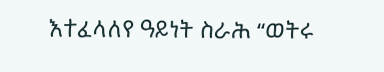እተፈላለየ ዓይነት ስራሕ “ወትሩ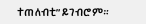ተጠለብቲ” ይገብሮም።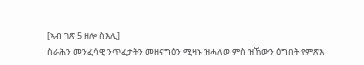[ኣብ ገጽ 5 ዘሎ ስእሊ]
ስራሕን መንፈሳዊ ንጥፈታትን መዘናግዕን ሚዛኑ ዝሓለወ ምስ ዝኸውን ዕግበት የምጽእ